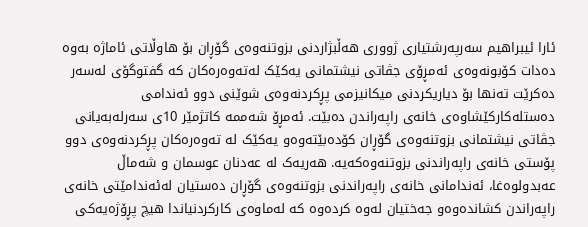ئارا ئیبراهیم ‌سه‌رپه‌رشتیارى ژوورى هه‌ڵبژاردنى بزوتنه‌وه‌ى گۆڕان بۆ هاوڵاتى ئاماژه‌ به‌وه‌ ده‌دات کۆبونه‌وه‌ى ئه‌مڕۆى جڤاتى نیشتمانى یه‌کێک له‌ته‌وه‌ره‌کان که‌ گفتوگۆى له‌سه‌ر ده‌کرێت ته‌نها بۆ دیاریکردنى میکانیزمى پڕکردنه‌وه‌ى شوێنى دوو ئه‌ندامى ده‌ستله‌کارکێشاوه‌ى خانه‌ى راپه‌راندن ده‌بێت. ئه‌مڕۆ شه‌ممه‌ کاتژمێر 10ى سه‌رله‌به‌یانى جڤاتى نیشتمانى بزوتنه‌وه‌ى گۆڕان کۆده‌بێته‌وه‌و یه‌کێک له‌ ته‌وه‌ره‌کان پڕکردنه‌وه‌ى دوو پۆستى خانه‌ى راپه‌راندنى بزوتنه‌وه‌که‌یه‌. هه‌ریه‌ک له‌ عه‌دنان عوسمان و شه‌ماڵ عه‌بدولوه‌غا، ئه‌ندامانى خانه‌ى راپه‌راندنى بزوتنه‌وه‌ى گۆڕان ده‌ستیان له‌ئه‌ندامێتى خانه‌ى راپه‌راندن کشانده‌وه‌و جه‌ختیان له‌وه‌ کرده‌وه‌ که‌ له‌ماوه‌ى کارکردنیاندا هیچ پڕۆژه‌یه‌کى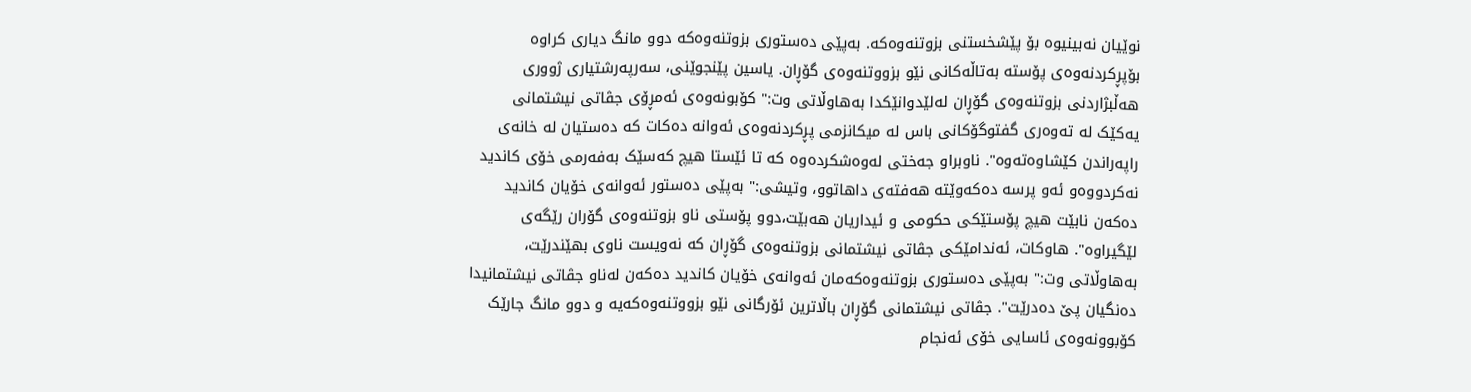نوێیان نه‌بینیوه‌ بۆ پێشخستنى بزوتنه‌وه‌که‌. به‌پێى ده‌ستورى بزوتنه‌وه‌که‌ دوو مانگ دیارى کراوه‌ بۆپڕکردنه‌وه‌ی پۆسته‌ به‌تاڵه‌کانی نێو بزووتنه‌وه‌ى گۆڕان. یاسین پێنجوێنى، سه‌رپه‌رشتیارى ژوورى هه‌ڵبژاردنى بزوتنه‌وه‌ى گۆڕان له‌لێدوانێکدا به‌هاوڵاتى وت:" کۆبونه‌وه‌ى ئه‌مڕۆى جڤاتى نیشتمانى یه‌کێک له‌ ته‌وه‌رى گفتوگۆکانى باس له‌ میکانزمى پڕکردنه‌وه‌ى ئه‌وانه‌ ده‌کات که‌ ده‌ستیان له‌ خانه‌ى راپه‌راندن کێشاوه‌ته‌وه‌". ناوبراو جه‌ختى له‌وه‌شکرده‌وه‌ که‌ تا ئێستا هیچ که‌سێک به‌فه‌رمى خۆى کاندید نه‌کردووه‌و ئه‌و پرسه‌ ده‌که‌وێته‌ هه‌فته‌ى داهاتوو، وتیشى:" به‌پێى ده‌ستور ئه‌وانه‌ى خۆیان کاندید ده‌که‌ن نابێت هیچ پۆستێکى حکومى و ئیداریان هه‌بێت،دوو پۆستى ناو بزوتنه‌وه‌ى گۆران رێگه‌ى لێگیراوه‌". هاوکات، ئه‌ندامێکى جڤاتى نیشتمانى بزوتنه‌وه‌ى گۆڕان که‌ نه‌ویست ناوى بهێندرێت، به‌هاوڵاتى وت:" به‌پێى ده‌ستورى بزوتنه‌وه‌که‌مان ئه‌وانه‌ى خۆیان کاندید ده‌که‌ن له‌ناو جڤاتى نیشتمانیدا ده‌نگیان پێ ده‌درێت". جڤاتی نیشتمانی گۆڕان باڵاترین ئۆرگانی نێو بزووتنه‌وه‌که‌یه‌ و دوو مانگ جارێک کۆبوونه‌وه‌ی ئاسایی خۆی ئه‌نجام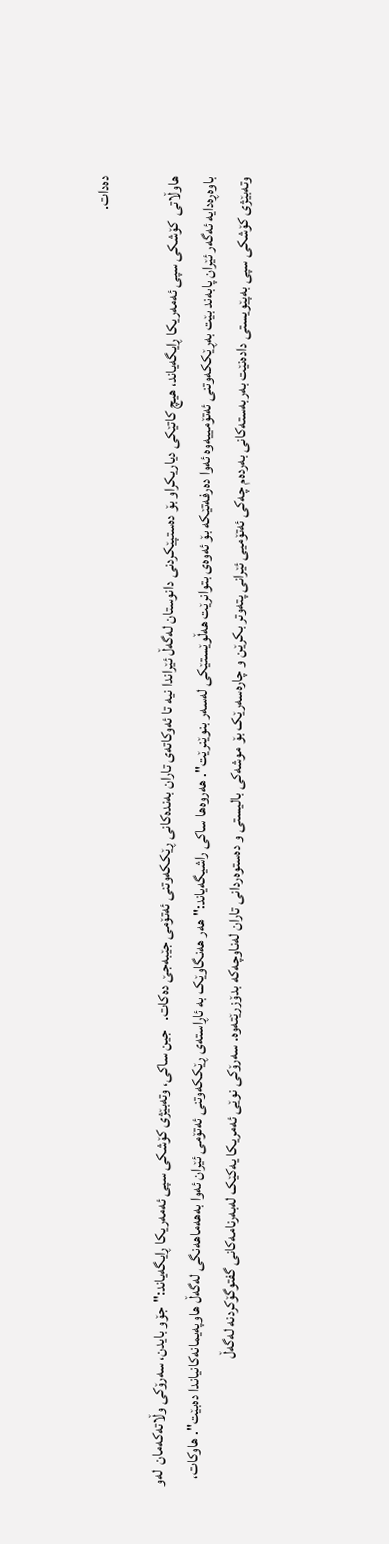ده‌دات.

هاوڵاتى ‌ کۆشکی سپى ئه‌مه‌ریکا ڕایگه‌یاند، هیچ کاتێکى دیاریکراو بۆ ده‌ستپێکردنی دانوستان له‌گه‌ڵ ئێراندا نیه‌ تا ئه‌وکاته‌ى تاران به‌نده‌کانی ڕێککه‌وتنی ئه‌تۆمی جێبه‌جێ ده‌کات.   جین ساکی، وته‌بێژی کۆشکی سپی ئه‌مه‌ریکا ڕایگه‌یاند:"جۆو بایدن، سه‌رۆکی وڵاته‌که‌مان  له‌و باوه‌ڕه‌دایه‌ ئه‌گه‌ر ئێران پابه‌ند بێت به‌ڕێککه‌وتنی ئه‌تۆمییه‌وه‌ ئه‌وا ده‌رفه‌تێکه‌ بۆ ئه‌وه‌ی بتوانرێت هه‌ڵوێستێکی له‌سه‌ر بنوێنرێت". هه‌روه‌ها ساکی راشیگه‌یاند:" هه‌ر هه‌نگاوێک به‌ ئاڕاسته‌ى ڕێککه‌وتنی ئه‌تۆمی ئێران ئه‌وا به‌هه‌ماهه‌نگی له‌گه‌ڵ هاوپه‌یمانه‌کانیاندا ده‌بێت". هاوکات، وته‌بێژی کۆشکی سپی به‌پێویستى داده‌نێت به‌ربه‌سته‌کانی به‌رده‌م چه‌کی ئه‌تۆمیی ئێرانى پته‌وتر بکرێن و چاره‌سه‌رێک بۆ موشه‌کی بالیستی و ده‌ستوه‌ردانی تاران له‌ناوچه‌که‌ بدۆزرێته‌وه‌. سه‌رۆکى نوێى ئه‌مریکا یه‌کێک له‌به‌رنامه‌کانی گفتوگۆکردنه‌ له‌گه‌ڵ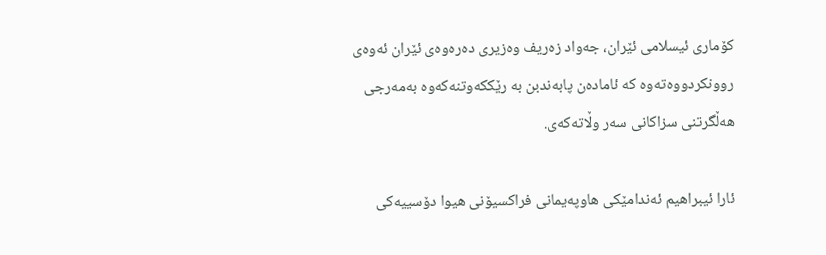کۆماری ئیسلامی ئێران، جه‌واد زه‌ریف وه‌زیرى ده‌ره‌وه‌ى ئێران ئه‌وه‌ى روونکردووه‌ته‌وه‌ که‌ ئاماده‌ن پابه‌ندبن به‌ رێککه‌وتنه‌که‌وه‌ به‌مه‌رجى هه‌ڵگرتنى سزاکانى سه‌ر وڵاته‌که‌ى.

ئارا ئیبراهیم ئه‌ندامێکى هاوپه‌یمانى فراکسیۆنى هیوا دۆسییه‌کى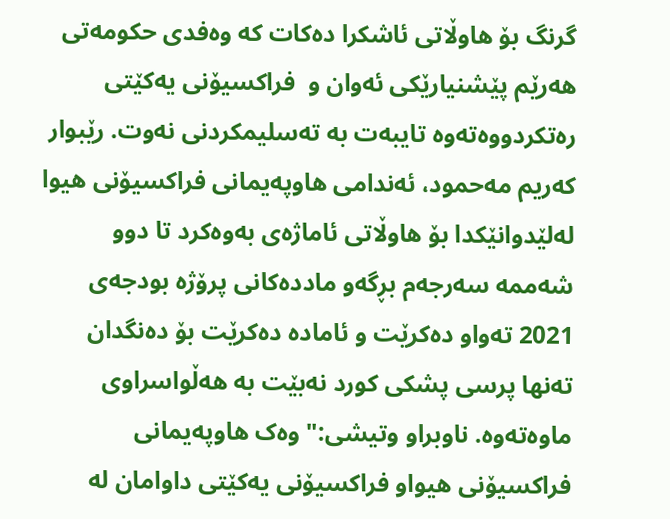گرنگ بۆ هاوڵاتى ئاشکرا ده‌کات که‌ وه‌فدى حکومه‌تى هه‌رێم پێشنیارێکى ئه‌وان و  فراکسیۆنى یه‌کێتى ره‌تکردووه‌ته‌وه‌ تایبه‌ت به‌ ته‌سلیمکردنى نه‌وت. رێبوار که‌ریم مه‌حمود، ئه‌ندامى هاوپه‌یمانى فراکسیۆنى هیوا له‌لێدوانێکدا بۆ هاوڵاتى ئاماژه‌ى به‌وه‌کرد تا دوو شه‌ممه‌ سه‌رجه‌م بڕگه‌و مادده‌کانى پرۆژه‌ بودجه‌ى 2021 ته‌واو ده‌کرێت و ئاماده‌ ده‌کرێت بۆ ده‌نگدان ته‌نها پرسى پشکى کورد نه‌بێت به‌ هه‌ڵواسراوى ماوه‌ته‌وه‌. ناوبراو وتیشى:" وه‌ک هاوپه‌یمانى فراکسیۆنى هیواو فراکسیۆنى یه‌کێتى داوامان له‌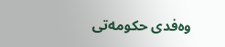وه‌فدى حکومه‌تى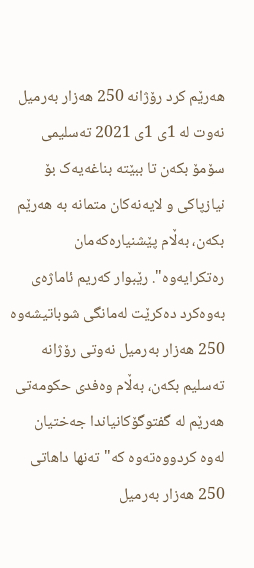هه‌رێم کرد رۆژانه‌ 250 هه‌زار به‌رمیل نه‌وت له‌ 1ى 1ى 2021 ته‌سلیمى سۆمۆ بکه‌ن تا ببێته‌ بناغه‌یه‌ک بۆ نیازپاکى و لایه‌نه‌کان متمانه‌ به‌ هه‌رێم بکه‌ن، به‌ڵام پێشنیاره‌که‌مان ره‌تکرایه‌وه‌". رێبوار که‌ریم ئاماژه‌ى به‌وه‌کرد ده‌کرێت له‌مانگى شوباتیشه‌وه‌ 250 هه‌زار به‌رمیل نه‌وتى رۆژانه‌ ته‌سلیم بکه‌ن، به‌ڵام وه‌فدى حکومه‌تى هه‌رێم له‌ گفتوگۆکانیاندا جه‌ختیان له‌وه‌ کردووه‌ته‌وه‌ که‌"ته‌نها داهاتى 250 هه‌زار به‌رمیل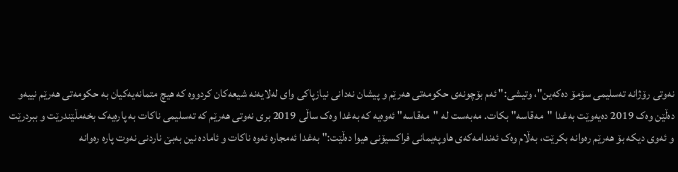نه‌وتى رۆژانه‌ ته‌سلیمى سۆمۆ ده‌که‌ین"، وتیشى:" ئه‌م بۆچونه‌ى حکومه‌تى هه‌رێم و پیشان نه‌دانى نیازپاکى واى له‌لایه‌نه‌ شیعه‌کان کردووه‌ که‌ هیچ متمانه‌یه‌کیان به‌ حکومه‌تى هه‌رێم نییه‌و ده‌ڵێن وه‌ک 2019 ده‌یه‌وێت به‌غدا "مه‌قاسه‌" بکات. مه‌به‌ست له‌ "مه‌قاسه‌" ئه‌وه‌یه‌ که‌ به‌غدا وه‌ک ساڵى 2019 برى نه‌وتى هه‌رێم که‌ ته‌سلیمى ناکات به‌ پاره‌یه‌ک بخه‌مڵێندرێت و ببردرێت و ئه‌وى دیکه‌ بۆ هه‌رێم ره‌وانه‌ بکرێت، به‌ڵام وه‌ک ئه‌ندامه‌که‌ى هاوپه‌یمانى فراکسیۆنى هیوا ده‌ڵێت:" به‌غدا ئه‌مجاره‌ ئه‌وه‌ ناکات و ئاماده‌ نین به‌بێ ناردنى نه‌وت پاره‌ ره‌وانه‌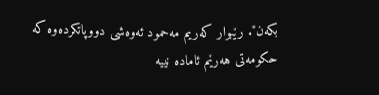بکه‌ن". رێبوار که‌ریم مه‌حمود ئه‌وه‌شى دووپاتکرده‌وه‌ که‌ حکومه‌تى هه‌رێم ئاماده‌ نییه‌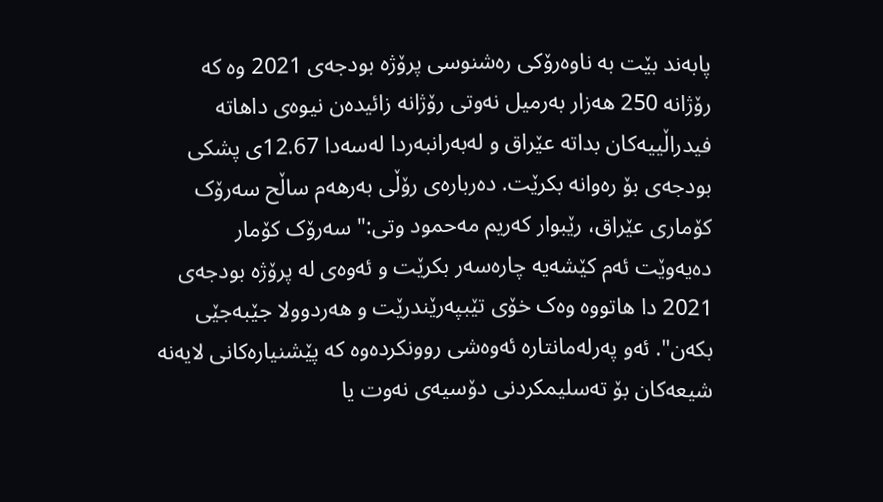پابه‌ند بێت به‌ ناوه‌رۆکى ره‌شنوسى پرۆژه‌ بودجه‌ى 2021 وه‌ که‌ رۆژانه‌ 250 هه‌زار به‌رمیل نه‌وتى رۆژانه‌ زائیده‌ن نیوه‌ى داهاته‌ فیدراڵییه‌کان بداته‌ عێراق و له‌به‌رانبه‌ردا له‌سه‌دا 12.67ى پشکى بودجه‌ى بۆ ره‌وانه‌ بکرێت. ده‌رباره‌ى رۆڵى به‌رهه‌م ساڵح سه‌رۆک کۆمارى عێراق، رێبوار که‌ریم مه‌حمود وتى:" سه‌رۆک کۆمار ده‌یه‌وێت ئه‌م کێشه‌یه‌ چاره‌سه‌ر بکرێت و ئه‌وه‌ى له‌ پرۆژه‌ بودجه‌ى 2021 دا هاتووه‌ وه‌ک خۆى تێبپه‌رێندرێت و هه‌ردوولا جێبه‌جێى بکه‌ن". ئه‌و په‌رله‌مانتاره‌ ئه‌وه‌شى روونکرده‌وه‌ که‌ پێشنیاره‌کانى لایه‌نه‌ شیعه‌کان بۆ ته‌سلیمکردنى دۆسیه‌ى نه‌وت یا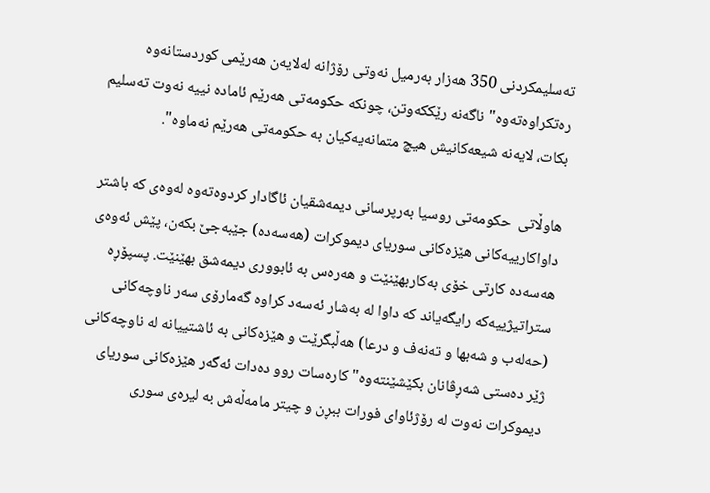ته‌سلیمکردنى 350 هه‌زار به‌رمیل نه‌وتى رۆژانه‌ له‌لایه‌ن هه‌رێمى کوردستانه‌وه‌ ره‌تکراوه‌ته‌وه‌"ناگه‌نه‌ رێککه‌وتن، چونکه‌ حکومه‌تى هه‌رێم ئاماده‌ نییه‌ نه‌وت ته‌سلیم بکات، لایه‌نه‌ شیعه‌کانیش هیچ متمانه‌یه‌کیان به‌ حکومه‌تى هه‌رێم نه‌ماوه‌".

هاوڵاتى  حکومه‌تى روسیا به‌رپرسانى دیمه‌شقیان ئاگادار کردوه‌ته‌وه‌ له‌وه‌ى که‌ باشتر داواکارییه‌کانى هێزه‌کانى سوریاى دیموکرات (هه‌سه‌ده‌) جێبه‌جێ بکه‌ن، پێش ئه‌وه‌ى هه‌سه‌ده‌ کارتى خۆى به‌کاربهێنێت و هه‌ره‌س به‌ ئابوورى دیمه‌شق بهێنێت. پسپۆڕه‌ ستراتیژییه‌که‌ رایگه‌یاند که‌ داوا له‌ به‌شار ئه‌سه‌د کراوه‌ گه‌مارۆى سه‌ر ناوچه‌کانى (حه‌له‌ب و شه‌بها و ته‌نه‌ف و درعا) هه‌ڵبگرێت و هێزه‌کانى به‌ ئاشتییانه‌ له‌ ناوچه‌کانى ژێر ده‌ستى شه‌ڕڤانان بکێشێنته‌وه‌" کاره‌سات روو ده‌دات ئه‌گه‌ر هێزه‌کانى سوریاى دیموکرات نه‌وت له‌ رۆژئاواى فورات ببڕن و چیتر مامه‌ڵه‌ش به‌ لیره‌ى سورى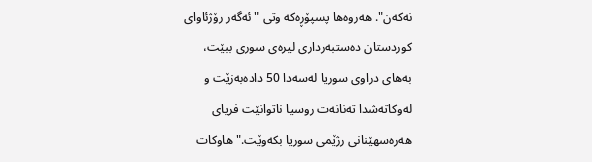نه‌که‌ن". هه‌روه‌ها پسپۆڕه‌که‌ وتى "ئه‌گه‌ر رۆژئاواى کوردستان ده‌ستبه‌ردارى لیره‌ى سورى ببێت، به‌هاى دراوى سوریا له‌سه‌دا 50 داده‌به‌زێت و له‌وکاته‌شدا ته‌نانه‌ت روسیا ناتوانێت فریاى هه‌ره‌سهێنانى رژێمى سوریا بکه‌وێت." هاوکات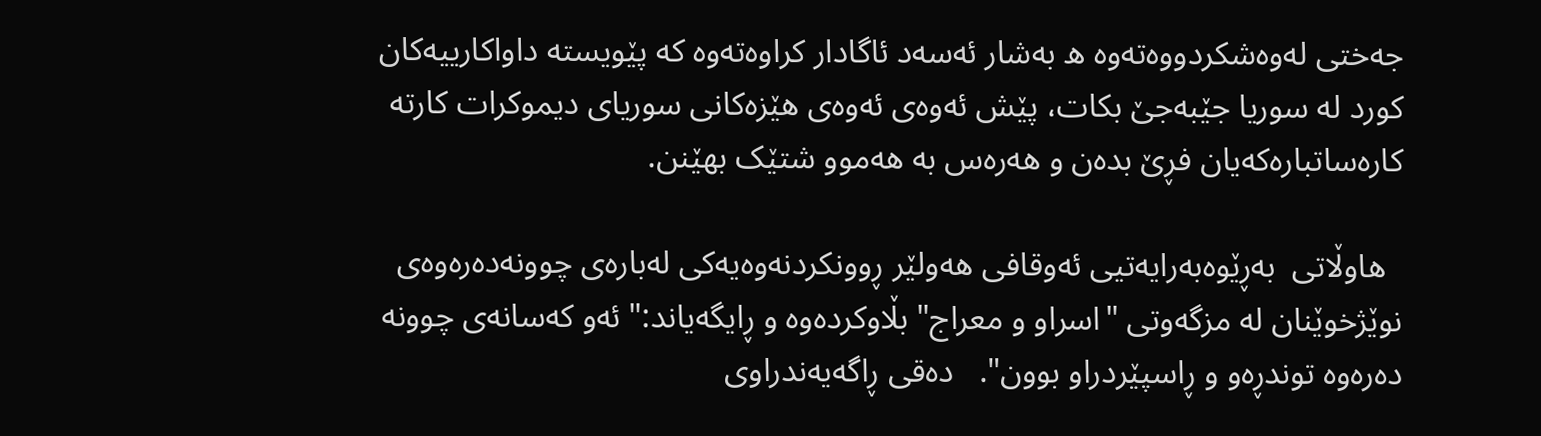جه‌ختى له‌وه‌شکردووه‌ته‌وه‌ ه‌ به‌شار ئه‌سه‌د ئاگادار کراوه‌ته‌وه‌ که‌ پێویسته‌ داواکارییه‌کان کورد له‌ سوریا جێبه‌جێ بکات، پێش ئه‌وه‌ى ئه‌وه‌ى هێزه‌کانى سوریاى دیموکرات کارته‌ کاره‌ساتباره‌که‌یان فڕێ بده‌ن و هه‌ره‌س به‌ هه‌موو شتێک بهێنن.

  هاوڵاتى  به‌ڕێوه‌به‌رایه‌تیى ئه‌وقافى هه‌ولێر ڕوونکردنه‌وه‌یه‌کى له‌باره‌ى چوونه‌ده‌ره‌وه‌ى نوێژخوێنان له‌ مزگه‌وتى "اسرا‌و و معراج" بڵاوکرده‌وه‌ و ڕایگه‌یاند:" ئه‌و که‌سانه‌ى چوونه‌ ده‌ره‌وه‌ توندڕه‌و و ڕاسپێردراو بوون".   ده‌قى ڕاگه‌یه‌ندراوى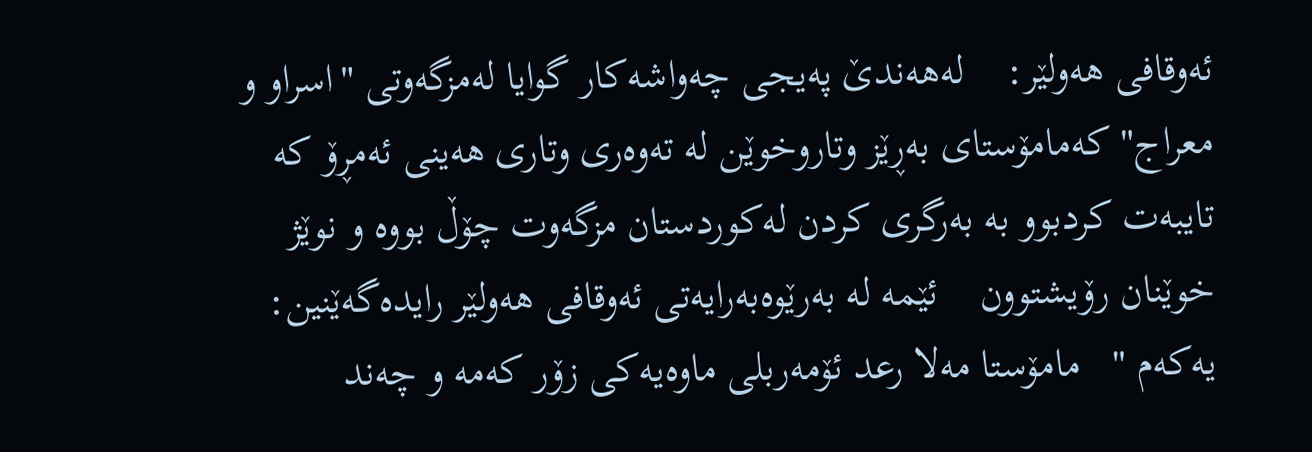ئه‌وقافى هه‌ولێر:    له‌ھه‌ندێ په‌یجى چه‌واشه‌کار گوایا له‌مزگه‌وتى "اسرا‌و و معراج" که‌مامۆستاى به‌ڕێز وتاروخوێن له‌ ته‌وه‌رى وتارى ھه‌ینى ئه‌مڕۆ که‌ تایبه‌ت کردبوو به‌ به‌رگرى کردن له‌کوردستان مزگه‌وت چۆڵ بووه‌ و نوێژ خوێنان رۆیشتوون    ئێمه‌ له‌ به‌رێوه‌به‌رایه‌تى ئه‌وقافى ھه‌ولێر رایده‌گه‌ێنین:   یه‌که‌م "   مامۆستا مه‌لا رعد ئۆمه‌ربلى ماوه‌یه‌کى زۆر که‌مه‌ و چه‌ند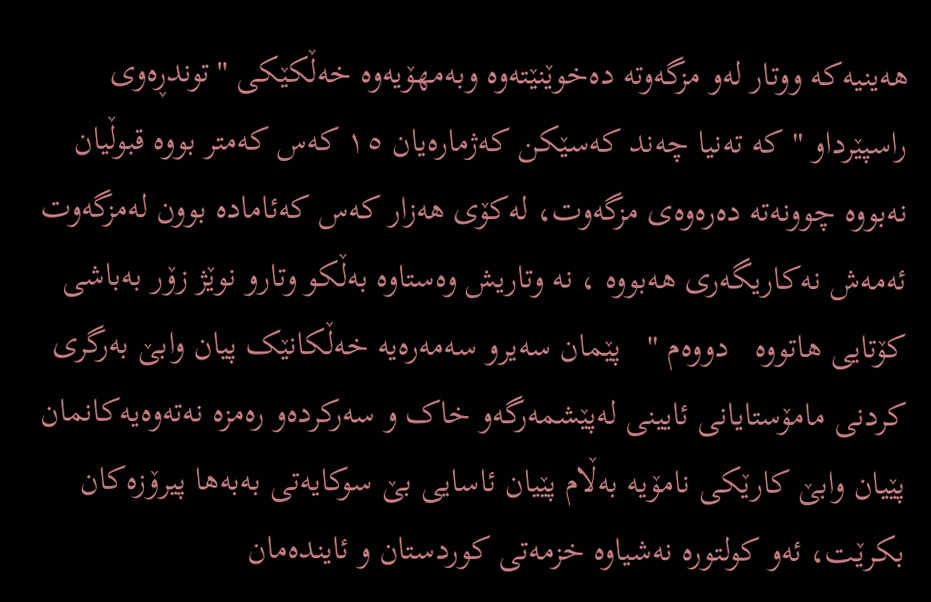هه‌ینیه‌که‌ ووتار له‌و مزگه‌وته‌ ده‌خوێنێته‌وه‌ وبه‌مھۆیه‌وه‌ خه‌ڵکێکى "توندڕه‌وى راسپێرداو " که‌ ته‌نیا چه‌ند که‌سێکن که‌ژماره‌یان ١٥ که‌س که‌متر بووه‌ قبوڵیان نه‌بووه‌ چوونه‌ته‌ ده‌ره‌وه‌ى مزگه‌وت، له‌کۆى ھه‌زار که‌س که‌ئاماده‌ بوون له‌مزگه‌وت ئه‌مه‌ش نه‌کاریگه‌رى ھه‌بووه‌ ، نه‌ وتاریش وه‌ستاوه‌ به‌ڵکو وتارو نوێژ زۆر به‌باشى کۆتایى ھاتووه‌   دووه‌م "   پێمان سه‌یرو سه‌مه‌ره‌یه‌ خه‌ڵکانێک پیان وابێ به‌رگرى کردنى مامۆستایانى ئایینى له‌پێشمه‌رگه‌و خاک و سه‌رکرده‌و ره‌مزه‌ نه‌ته‌وه‌یه‌کانمان پێیان وابێ کارێکى نامۆیه‌ به‌ڵام پێیان ئاسایى بێ سوکایه‌تى به‌به‌ھا پیرۆزه‌کان بکرێت، ئه‌و کولتوره‌ نه‌شیاوه‌ خزمه‌تى کوردستان و ئاینده‌مان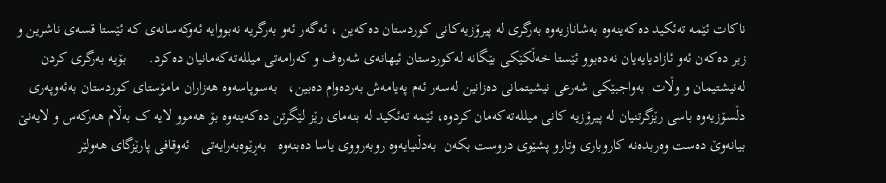ناکات ئێمه‌ ته‌ئکید ده‌که‌ینه‌وه‌ به‌شانازیه‌وه‌ به‌رگرى له‌ پیرۆزیه‌کانى کوردستان ده‌که‌ین ، ئه‌گه‌ر ئه‌و به‌رگریه‌ نه‌بووایه‌ ئه‌وکه‌سانه‌ى که‌ ئێستا قسه‌ى ناشرین و زبر ده‌که‌ن ئه‌و ئازادیایه‌یان نه‌ده‌بوو ئێستا خه‌ڵکێکى بێگانه‌ له‌کوردستان ئیھانه‌ى شه‌ره‌ف و که‌رامه‌تى میلله‌ته‌که‌مانیان ده‌کرد.      بۆیه‌ به‌رگرى کردن له‌نیشتیمان و وڵات  به‌واجبێکى شه‌رعى نیشیتمانى ده‌زانین له‌سه‌ر ئه‌م په‌یامه‌ش به‌رده‌وام ده‌بین،   به‌سوپاسه‌وه‌ ھه‌زاران مامۆستاى کوردستان به‌ئه‌وپه‌رى دڵسۆزیه‌وه‌ باسى رێزگرتنیان له‌ پیرۆزیه‌ کانى میلله‌ته‌که‌مان کردوه‌، ئێمه‌ ته‌ئکید له‌ بنه‌ماى رێز لێگرتن ده‌که‌ینه‌وه‌ بۆ ھه‌موو لایه‌ ک به‌ڵام ھه‌رکه‌س و لایه‌نێ بیانه‌وێ ده‌ست وه‌ربده‌نه‌ کاروبارى وتارو پشێوى دروست بکه‌ن  به‌دڵنیایه‌وه‌ روبه‌رووى یاسا ده‌بنه‌وه‌   به‌ڕێوه‌به‌رایه‌تى   ئه‌وقافى پارێزگاى ھه‌ولێر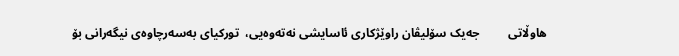هاوڵاتى         جه‌یک سۆلیڤان راوێژکارى ئاسایشى نه‌ته‌وه‌یی،  تورکیاى به‌سه‌رچاوه‌ى نیگه‌رانى بۆ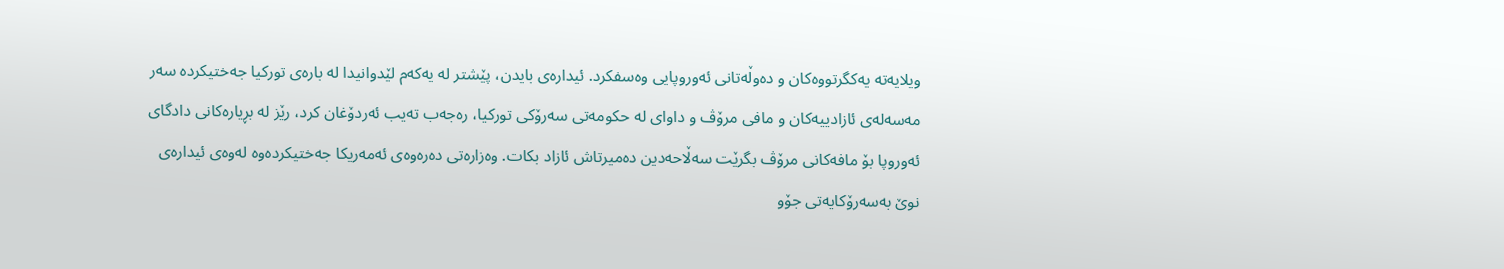ویلایه‌ته‌ یه‌کگرتووه‌کان و ده‌وڵه‌تانى ئه‌وروپایى وه‌سفکرد. ئیداره‌ى بایدن، پێشتر له‌ یه‌که‌م لێدوانیدا له‌ باره‌ى تورکیا جه‌ختیکرده‌ سه‌ر مه‌سه‌له‌ى ئازادییه‌کان و مافى مرۆڤ و داواى له‌ حکومه‌تى سه‌رۆکى تورکیا، ره‌جه‌ب ته‌یب ئه‌ردۆغان کرد، رێز له‌ بڕیاره‌کانى دادگاى ئه‌وروپا بۆ مافه‌کانى مرۆڤ بگرێت سه‌ڵاحه‌دین ده‌میرتاش ئازاد بکات. وه‌زاره‌تى ده‌ره‌وه‌ى ئه‌مه‌ریکا جه‌ختیکرده‌وه‌ له‌وه‌ى ئیداره‌ى نوێ به‌سه‌رۆکایه‌تى جۆو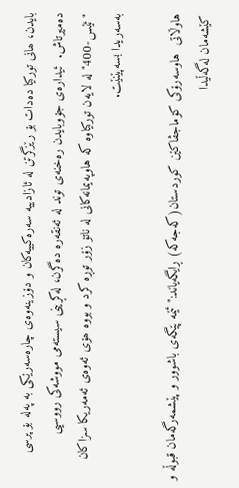بایدن، ھانى تورکیا ده‌دات بۆ رێزگرتن له‌ ئازادییه‌ سه‌ره‌کییه‌کان و دۆزینه‌وه‌ى چاره‌سه‌رێکى به‌ په‌له‌ بۆ پرسى ده‌میرتاش.  ئیداره‌ى جۆوبایدن ره‌خنه‌ى توند له‌ ئه‌نقه‌ره‌ ده‌گرن، له‌کڕینى سیسته‌مى مووشه‌کى رووسیى "ئێس-400" له‌ لایه‌ن تورکیاوه‌ که‌ هاوپه‌یمانه‌کانى له‌ ناتۆ زۆر توڕه‌ کرد و بووه‌ ھۆى ئه‌وه‌ى ئه‌مه‌ریکا سزاکان به‌سه‌ریدا بسه‌پێنێت.

هاوڵاتى  هاوسه‌رۆکى کۆماجڤاکێن کوردستان(که‌جه‌که‌) ڕایگه‌یاند:"ئێمه‌ پێگه‌ى باشوور و پێشمه‌رگه‌مان قبوڵه‌ و کێشه‌مان له‌گه‌ڵیدا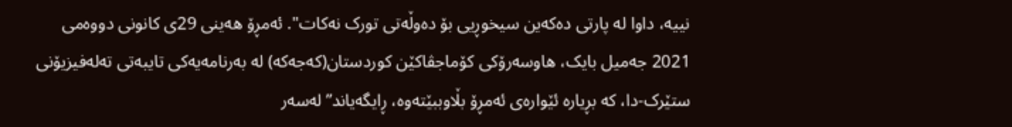نییه‌، داوا له‌ پارتى ده‌که‌ین سیخوڕیى بۆ ده‌وڵه‌تى تورک نه‌کات". ئه‌مڕۆ هه‌ینى 29ى کانونى دووه‌مى 2021 جه‌میل بایک، هاوسه‌رۆکى کۆماجڤاکێن کوردستان(که‌جه‌که‌) له‌ به‌رنامه‌یه‌کى تایبه‌تى ته‌له‌فیزیۆنى ستێرک-دا، که‌ بڕیاره‌ ئێواره‌ى ئه‌مڕۆ بڵاوببێته‌وه‌، ڕایگه‌یاند”له‌سه‌ر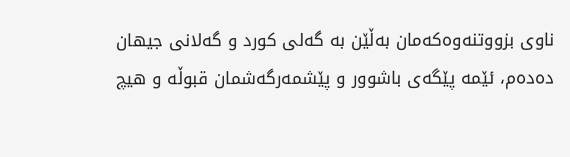ناوى بزووتنه‌وه‌که‌مان به‌ڵێن به‌ گه‌لى کورد و گه‌لانى جیهان ده‌ده‌م، ئێمه‌ پێگه‌ى باشوور و پێشمه‌رگه‌شمان قبوڵه‌ و هیچ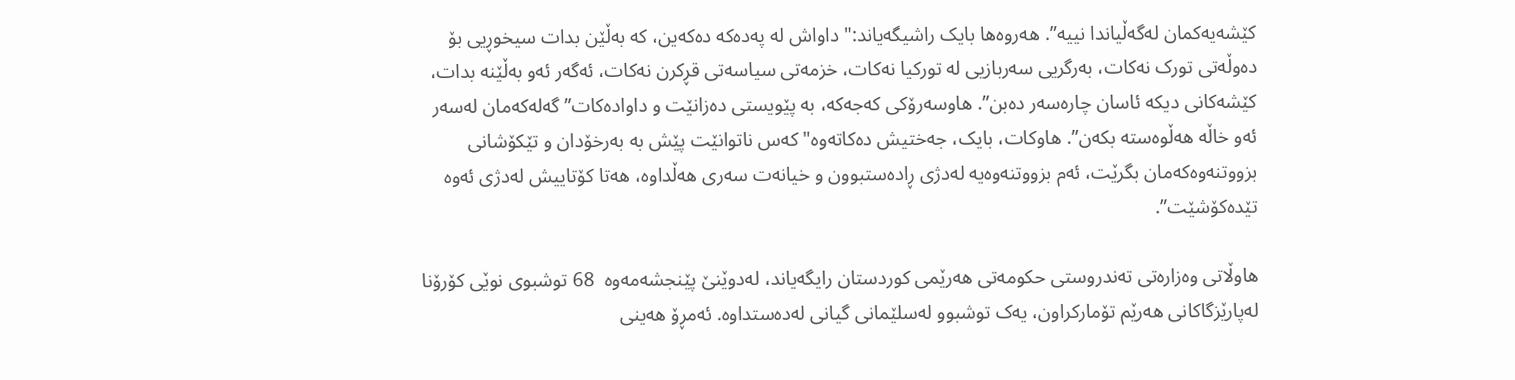کێشه‌یه‌کمان له‌گه‌ڵیاندا نییه‌”. هه‌روه‌ها بایک راشیگه‌یاند:"داواش له‌ په‌ده‌که‌ ده‌که‌ین، که‌ به‌ڵێن بدات سیخوڕیى بۆ ده‌وڵه‌تى تورک نه‌کات، به‌رگریى سه‌ربازیى له‌ تورکیا نه‌کات، خزمه‌تى سیاسه‌تى قڕکرن نه‌کات، ئه‌گه‌ر ئه‌و به‌ڵێنه‌ بدات، کێشه‌کانى دیکه‌ ئاسان چاره‌سه‌ر ده‌بن”. هاوسه‌رۆکى که‌جه‌که‌، به‌ پێویستى ده‌زانێت و داواده‌کات”گه‌له‌که‌مان له‌سه‌ر ئه‌و خاڵه‌ هه‌ڵوه‌سته‌ بکه‌ن”. هاوکات، بایک، جه‌ختیش ده‌کاته‌وه‌" که‌س ناتوانێت پێش به‌ به‌رخۆدان و تێکۆشانى بزووتنه‌وه‌که‌مان بگرێت، ئه‌م بزووتنه‌وه‌یه‌ له‌دژى ڕاده‌ستبوون و خیانه‌ت سه‌رى هه‌ڵداوه‌، هه‌تا کۆتاییش له‌دژى ئه‌وه‌ تێده‌کۆشێت”.

هاوڵاتى ‌وه‌زاره‌تى ته‌ندروستى حکومه‌تى هه‌رێمى کوردستان رایگه‌یاند، له‌دوێنێ پێنجشه‌مه‌وه‌  68 توشبوى نوێى کۆرۆنا له‌پارێزگاکانى هه‌رێم تۆمارکراون، یه‌ک توشبوو له‌سلێمانى گیانى له‌ده‌ستداوه‌. ئه‌مڕۆ هه‌ینى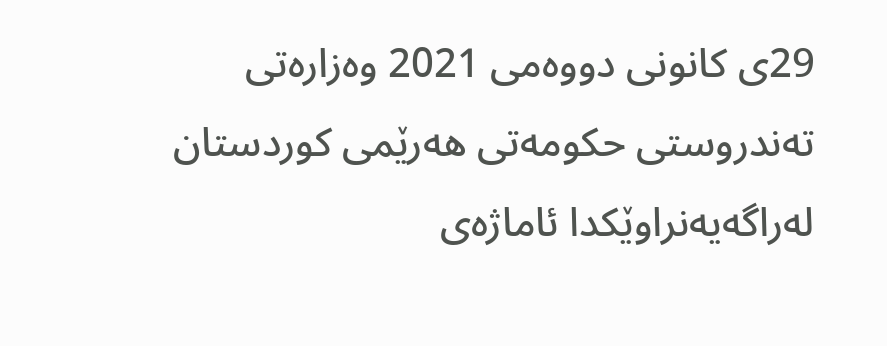29ى کانونى دووه‌مى 2021 وه‌زاره‌تى ته‌ندروستى حکومه‌تى هه‌رێمى کوردستان له‌راگه‌یه‌نراوێکدا ئاماژه‌ى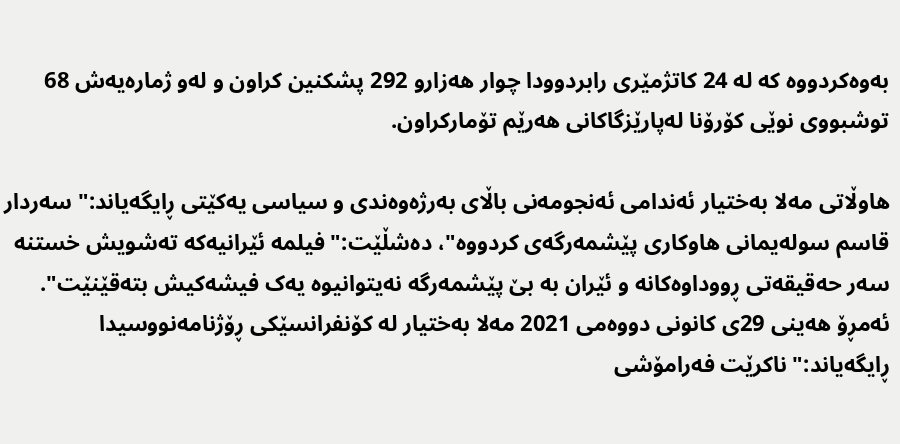به‌وه‌کردووه‌ که‌ له‌ 24 کاتژمێرى رابردوودا چوار هه‌زارو 292 پشکنین کراون و له‌و ژماره‌یه‌ش 68 توشبووى نوێى کۆرۆنا له‌پارێزگاکانى هه‌رێم تۆمارکراون.

هاوڵاتى مه‌لا به‌ختیار ئه‌ندامى ئه‌نجومه‌نى باڵاى به‌رژه‌وه‌ندى و سیاسى یه‌کێتى ڕایگه‌یاند:" سه‌ردار قاسم سوله‌یمانى هاوکارى پێشمه‌رگه‌ى کردووه‌"، ده‌شڵێت:" فیلمه‌ ئێرانیه‌که‌ ته‌شویش خستنه‌ سه‌ر حه‌قیقه‌تى ڕووداوه‌کانه‌ و ئێران به‌ بێ پێشمه‌رگه‌ نه‌یتوانیوه‌ یه‌ک فیشه‌کیش بته‌قێنێت". ئه‌مڕۆ هه‌ینى 29ى کانونى دووه‌مى 2021 مه‌لا به‌ختیار له‌ کۆنفرانسێکى ڕۆژنامه‌نووسیدا ڕایگه‌یاند:" ناکرێت فه‌رامۆشى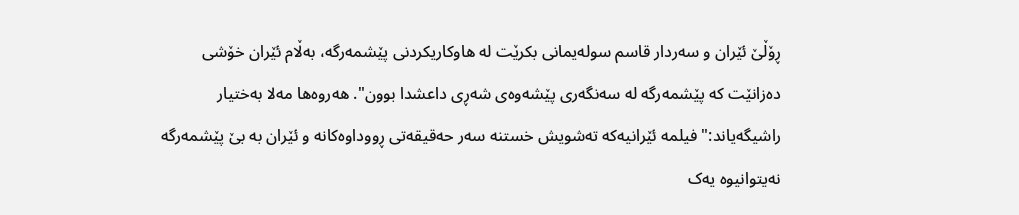ڕۆڵێ ئێران و سه‌ردار قاسم سوله‌یمانى بکرێت له‌ هاوکاریکردنى پێشمه‌رگه‌، به‌ڵام ئێران خۆشى ده‌زانێت که‌ پێشمه‌رگه‌ له‌ سه‌نگه‌رى پێشه‌وه‌ى شه‌ڕى داعشدا بوون". هه‌روه‌ها مه‌لا به‌ختیار راشیگه‌یاند:" فیلمه‌ ئێرانیه‌که‌ ته‌شویش خستنه‌ سه‌ر حه‌قیقه‌تى ڕووداوه‌کانه‌ و ئێران به‌ بێ پێشمه‌رگه‌ نه‌یتوانیوه‌ یه‌ک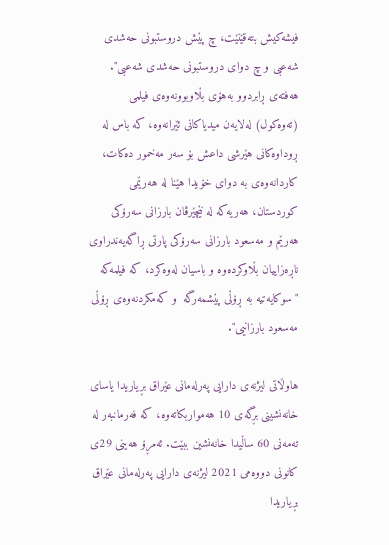فیشه‌کیش بته‌قێنێت، چ پێش دروستبونى حه‌شدى شه‌عبى و چ دواى دروستبونى حه‌شدى شه‌عبی". هه‌فته‌ى ڕابردوو به‌هۆى بڵاوبوونه‌وه‌ى فیلمى (ته‌وه‌کول) له‌لایه‌ن میدیاکانى ئێرانه‌وه‌، که‌ باس له‌ ڕوداوه‌کانى هێرشى داعش بۆ سه‌ر مه‌خمور ده‌کات، کاردانه‌وه‌ى به‌ دواى خۆیدا هێنا له‌ هه‌رێمى کوردستان، هه‌ریه‌که‌ له‌ نێچێرڤان بارزانى سه‌رۆکى هه‌رێم و مه‌سعود بارزانى سه‌رۆکى پارتى ڕاگه‌یه‌ندراوى ناڕه‌زاییان بڵاوکرده‌وه‌ و باسیان له‌وه‌کرد، که‌ فیلمه‌که‌ "سوکایه‌تیه‌ به‌ ڕۆڵى پێشمه‌رگه‌  و که‌مکردنه‌وه‌ى ڕۆڵى مه‌سعود بارزانیی".

هاوڵاتى ‌لیژنه‌ى دارایى په‌رله‌مانى عێراق بڕیاریدا یاساى خانه‌نشینى بڕگه‌ى 10 هه‌مواربکاته‌وه‌، که‌ فه‌رمانبه‌ر له‌ ته‌مه‌نى 60 ساڵیدا خانه‌نشین ببێت. ئه‌مڕۆ هه‌ینى 29ى کانونى دووه‌مى 2021 لیژنه‌ى دارایى په‌رله‌مانى عێراق بڕیاریدا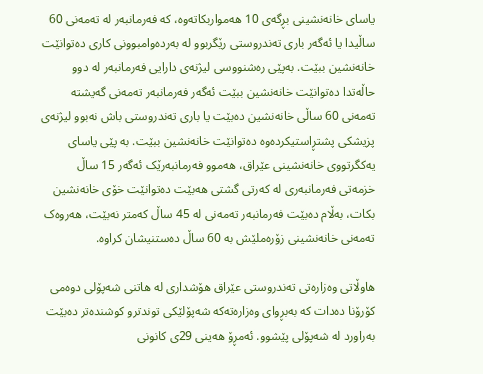یاساى خانه‌نشینى بڕگه‌ى 10 هه‌مواربکاته‌وه‌، که‌ فه‌رمانبه‌ر له‌ ته‌مه‌نى 60 ساڵیدا یا ئه‌گه‌ر بارى ته‌ندروستى رێگربوو له‌ به‌رده‌وامبوونى کارى ده‌توانێت خانه‌نشین ببێت. به‌پێى ره‌شنووسى لیژنه‌ى دارایى فه‌رمانبه‌ر له‌ دوو حاڵه‌تدا ده‌توانێت خانه‌نشین ببێت ئه‌گه‌ر فه‌رمانبه‌ر ته‌مه‌نى گه‌یشته‌ ته‌مه‌نى 60 ساڵى خانه‌نشین ده‌بێت یا بارى ته‌ندروستى باش نه‌بوو لیژنه‌ى پزیشکى پشتڕاستیکرده‌وه‌ ده‌توانێت خانه‌نشین ببێت. به‌ پێى یاساى یه‌کگرتووى خانه‌نشینى عێراق، هه‌موو فه‌رمانبه‌رێک ئه‌گه‌ر 15 ساڵ خزمه‌تى فه‌رمانبه‌رى له‌ که‌رتى گشتى هه‌بێت ده‌توانێت خۆى خانه‌نشین بکات، به‌ڵام ده‌بێت فه‌رمانبه‌ر ته‌مه‌نى له‌ 45 ساڵ که‌متر نه‌بێت، هه‌روه‌ک ته‌مه‌نى خانه‌نشینى زۆره‌ملێش به‌ 60 ساڵ ده‌ستنیشان کراوه‌.

هاوڵاتى وه‌زاره‌تى ته‌ندروستى عێراق هۆشدارى له‌ هاتنى شه‌پۆلى دوه‌مى کۆرۆنا ده‌دات که‌ به‌بڕواى وه‌زاره‌ته‌که‌ شه‌پۆلێکى توندترو کوشنده‌تر ده‌بێت به‌راورد له‌ شه‌پۆلى پێشوو. ئه‌مڕۆ هه‌ینى 29ى کانونى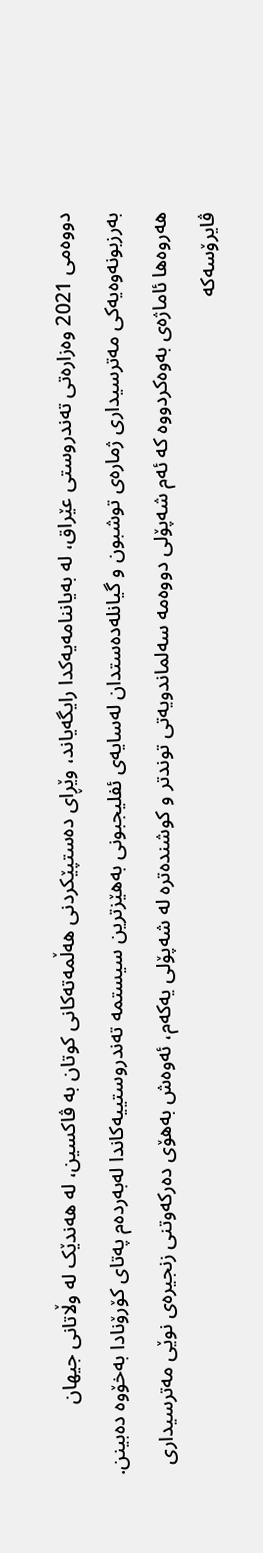دووه‌مى 2021 وه‌زاره‌تى ته‌ندروستى عێراق، له‌ به‌یاننامه‌یه‌کدا رایگه‌یاند، وێڕاى ده‌ستپێکردنى هه‌ڵمه‌ته‌کانى کوتان به‌ ڤاکسین، له‌ هه‌ندێک له‌ وڵاتانى جیهان به‌رزبونه‌وه‌یه‌کى مه‌ترسیدارى ژماره‌ى توشبون و گیانله‌ده‌ستدان له‌سایه‌ى ئفلیجبونى به‌هێزترین سیستمه‌ ته‌ندروستییه‌کاندا له‌به‌رده‌م په‌تاى کۆرۆنادا به‌خۆوه‌ ده‌بینن. هه‌روه‌ها ئاماژه‌ى به‌وه‌کردووه‌ که‌ ئه‌م شه‌پۆلى دووه‌مه‌ سه‌لماندویه‌تى توندتر و کوشنده‌تره‌ له‌ شه‌پۆلى یه‌که‌م، ئه‌وه‌ش به‌هۆى ده‌رکه‌وتنى زنجیره‌ى نوێى مه‌ترسیدارى ڤایرۆسه‌که‌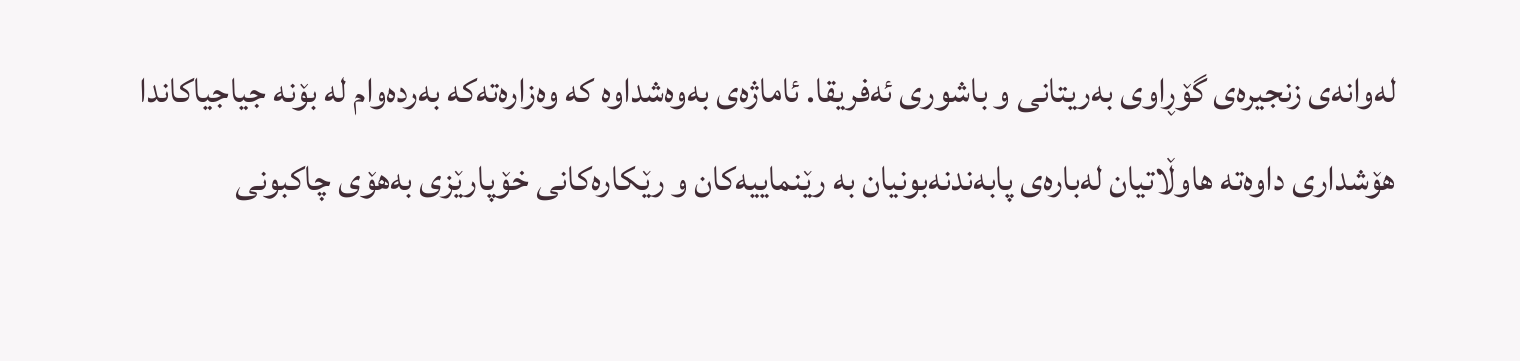له‌وانه‌ى زنجیره‌ى گۆڕاوى به‌ریتانى و باشورى ئه‌فریقا. ئاماژه‌ى به‌وه‌شداوه‌ که‌ وه‌زاره‌ته‌که‌ به‌رده‌وام له‌ بۆنه‌ جیاجیاکاندا هۆشدارى داوه‌ته‌ هاوڵاتیان له‌باره‌ى پابه‌ندنه‌بونیان به‌ رێنماییه‌کان و رێکاره‌کانى خۆپارێزى به‌هۆى چاکبونى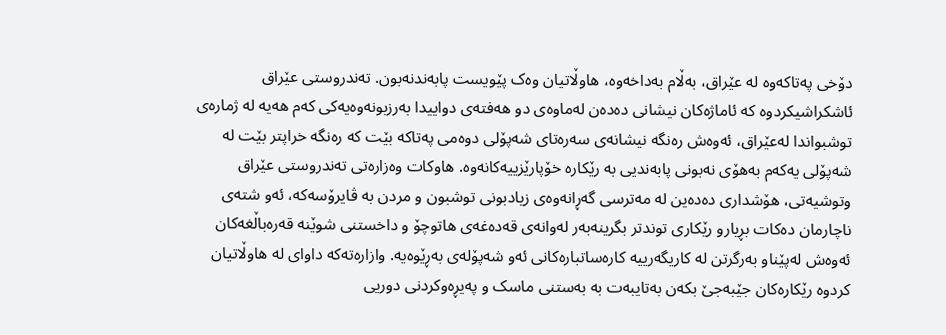دۆخى په‌تاکه‌وه‌ له‌ عێراق، به‌ڵام به‌داخه‌وه‌، هاوڵاتیان وه‌ک پێویست پابه‌ندنه‌بون. ته‌ندروستى عێراق ئاشکراشیکردوه‌ که‌ ئاماژه‌کان نیشانى ده‌ده‌ن له‌ماوه‌ى دو هه‌فته‌ى دواییدا به‌رزبونه‌وه‌یه‌کى که‌م هه‌یه‌ له‌ ژماره‌ى توشبواندا له‌عێراق، ئه‌وه‌ش ره‌نگه‌ نیشانه‌ى سه‌ره‌تاى شه‌پۆلى دوه‌مى په‌تاکه‌ بێت که‌ ره‌نگه‌ خراپتر بێت له‌ شه‌پۆلى یه‌که‌م به‌هۆى نه‌بونى پابه‌ندیى به‌ رێکاره‌ خۆپارێزییه‌کانه‌وه‌. هاوکات وه‌زاره‌تى ته‌ندروستى عێراق وتوشیه‌تی، هۆشدارى ده‌ده‌ین له‌ مه‌ترسى گه‌ڕانه‌وه‌ى زیادبونى توشبون و مردن به‌ ڤایرۆسه‌که‌، ئه‌و شته‌ى ناچارمان ده‌کات بڕیارو رێکارى توندتر بگرینه‌به‌ر له‌وانه‌ى قه‌ده‌غه‌ى هاتوچۆ و داخستنى شوێنه‌ قه‌ره‌باڵغه‌کان ئه‌وه‌ش له‌پێناو به‌رگرتن له‌ کاریگه‌رییه‌ کاره‌ساتباره‌کانى ئه‌و شه‌پۆله‌ى به‌ڕێوه‌یه‌. وازاره‌ته‌که‌ داواى له‌ هاوڵاتیان کردوه‌ رێکاره‌کان جێبه‌جێ بکه‌ن به‌تایبه‌ت به‌ به‌ستنى ماسک و په‌یڕه‌وکردنى دوریى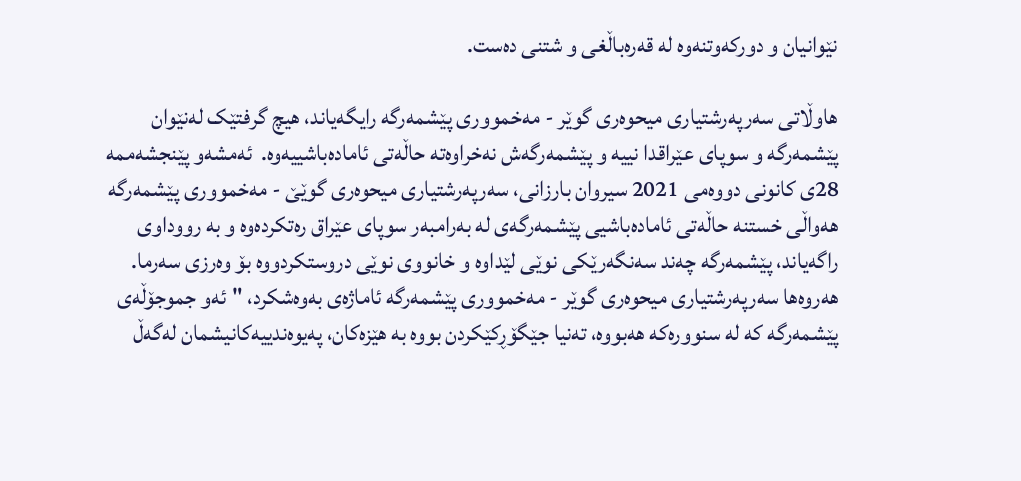نێوانیان و دورکه‌وتنه‌وه‌ له‌ قه‌ره‌باڵغى و شتنى ده‌ست.

هاوڵاتى سه‌رپه‌رشتیارى میحوه‌رى گوێر - مه‌خموورى پێشمه‌رگه‌ رایگه‌یاند، هیچ گرفتێک له‌نێوان پێشمه‌رگه‌ و سوپاى عێراقدا نییه‌ و پێشمه‌رگه‌ش نه‌خراوه‌ته‌ حاڵه‌تى ئاماده‌باشییه‌وه‌.  ئه‌مشه‌و پێنجشه‌ممه‌ 28ى کانونى دووه‌مى 2021 سیروان بارزانی، سه‌رپه‌رشتیارى میحوه‌رى گوێێ‌ - مه‌خموورى پێشمه‌رگه‌ هه‌واڵى خستنه‌ حاڵه‌تى ئاماده‌باشیى پێشمه‌رگه‌ى له‌ به‌رامبه‌ر سوپاى عێراق ره‌تکرده‌وه‌ و به‌ رووداوى راگه‌یاند، پێشمه‌رگه‌ چه‌ند سه‌نگه‌رێکى نوێى لێداوه‌ و خانووى نوێى دروستکردووه‌ بۆ وه‌رزى سه‌رما.  هه‌روه‌ها سه‌رپه‌رشتیارى میحوه‌رى گوێر - مه‌خموورى پێشمه‌رگه‌ ئاماژه‌ى به‌وه‌شکرد، "ئه‌و جموجۆڵه‌ى پێشمه‌رگه‌ که‌ له‌ سنووره‌که‌ هه‌بووه‌، ته‌نیا جێگۆڕکێکردن بووه‌ به‌ هێزه‌کان، په‌یوه‌ندییه‌کانیشمان له‌گه‌ڵ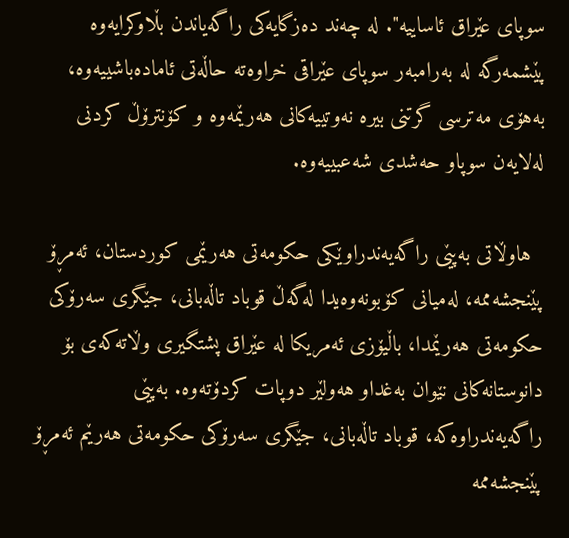سوپاى عێراق ئاساییه‌". له‌ چه‌ند ده‌زگایه‌کى راگه‌یاندن بڵاوکرایه‌وه‌ پێشمه‌رگه‌ له‌ به‌رامبه‌ر سوپاى عێراقى خراوه‌ته‌ حاڵه‌تى ئاماده‌باشییه‌وه‌، به‌هۆى مه‌ترسى گرتنى بیره‌ نه‌وتییه‌کانى هه‌رێمه‌وه‌ و کۆنترۆڵ کردنى له‌لایه‌ن سوپاو حه‌شدى شه‌عبییه‌وه‌.

  هاوڵاتى به‌پێى راگه‌یه‌ندراوێکى حکومه‌تى هه‌رێمى کوردستان، ئه‌مڕۆ پێنجشه‌ممه‌، له‌میانى کۆبونه‌وه‌یدا له‌گه‌ڵ قوباد تاڵه‌بانی، جێگرى سه‌رۆکى حکومه‌تى هه‌رێمدا، باڵیۆزى ئه‌مریکا له‌ عێراق پشتگیرى وڵاته‌که‌ى بۆ دانوستانه‌کانى نێوان به‌غداو هه‌ولێر دوپات کردۆته‌وه‌. به‌پێى راگه‌یه‌ندراوه‌که‌، قوباد تاڵه‌بانی، جێگرى سه‌رۆکى حکومه‌تى هه‌رێم ئه‌مڕۆ پێنجشه‌ممه‌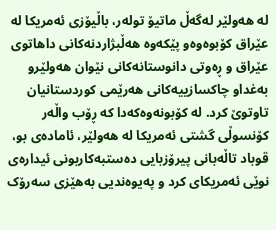له‌ هه‌ولێر له‌گه‌ڵ ماتیۆ توله‌ر، باڵیۆزى ئه‌مریکا له‌ عێراق کۆبوه‌وه‌و پێکه‌وه‌ هه‌ڵبژاردنه‌کانى داهاتوى عێراق و ڕه‌وتى دانوستانه‌کانى نێوان هه‌ولێرو به‌غداو چاکسازییه‌کانى هه‌رێمى کوردستانیان تاوتوێ کرد. له‌ کۆبونه‌وه‌که‌دا که‌ ڕۆب واڵه‌ر کۆنسوڵى گشتى ئه‌مریکا له‌ هه‌ولێر، ئاماده‌ى بو، قوباد تاڵه‌بانى پیرۆزبایى ده‌ستبه‌کاربونى ئیداره‌ى نوێى ئه‌مریکاى کرد و په‌یوه‌ندیى به‌هێزى سه‌رۆک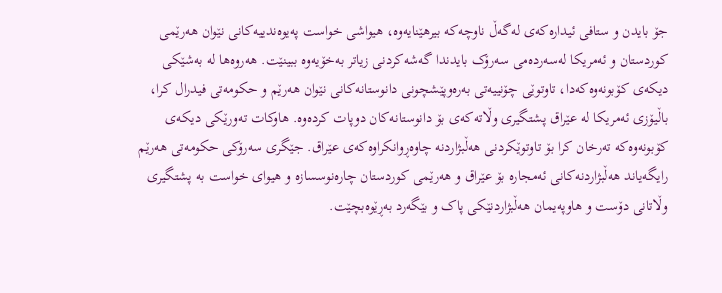جۆ بایدن و ستافى ئیداره‌که‌ى له‌گه‌ڵ ناوچه‌که‌ بیرهێنایه‌وه‌، هیواشى خواست په‌یوه‌ندییه‌کانى نێوان هه‌رێمى کوردستان و ئه‌مریکا له‌سه‌رده‌مى سه‌رۆک بایدندا گه‌شه‌کردنى زیاتر به‌خۆیه‌وه‌ ببینێت. هه‌روه‌ها له‌ به‌شێکى دیکه‌ى کۆبونه‌وه‌که‌دا، تاوتوێى چۆنییه‌تى به‌ره‌وپێشچونى دانوستانه‌کانى نێوان هه‌رێم و حکومه‌تى فیدرال کرا، باڵیۆزى ئه‌مریکا له‌ عێراق پشتگیرى وڵاته‌که‌ى بۆ دانوستانه‌کان دوپات کرده‌وه‌. هاوکات ته‌ورێکى دیکه‌ى کۆبونه‌وه‌که‌ ته‌رخان کرا بۆ تاوتوێکردنى هه‌ڵبژاردنه‌ چاوه‌ڕوانکراوه‌که‌ى عێراق. جێگرى سه‌رۆکى حکومه‌تى هه‌رێم رایگه‌یاند هه‌ڵبژاردنه‌کانى ئه‌مجاره‌ بۆ عێراق و هه‌رێمى کوردستان چاره‌نوسسازه‌ و هیواى خواست به‌ پشتگیرى وڵاتانى دۆست و هاوپه‌یمان هه‌ڵبژاردنێکى پاک و بێگه‌رد به‌ڕێوه‌بچێت.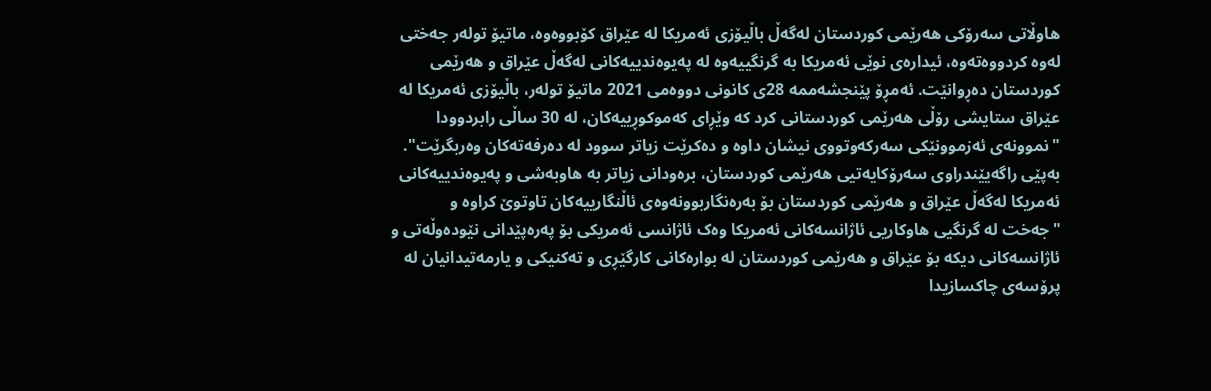هاوڵاتى سه‌رۆکى هه‌رێمى کوردستان له‌گه‌ڵ باڵیۆزى ئه‌مریکا له‌ عێراق کۆبووه‌وه‌، ماتیۆ توله‌ر جه‌ختى له‌وه‌ کردووه‌ته‌وه‌، ئیداره‌ى نوێى ئه‌مریکا‌ به‌ گرنگییه‌وه‌ له‌ په‌یوه‌ندییه‌کانى له‌گه‌ڵ عێراق و هه‌رێمى کوردستان ده‌ڕوانێت. ئه‌مڕۆ پێنجشه‌ممه‌ 28ى کانونى دووه‌مى 2021 ماتیۆ توله‌ر، باڵیۆزى ئه‌مریکا له‌ عێراق ستایشى رۆڵى هه‌رێمى کوردستانى کرد که‌ وێڕاى که‌موکوڕییه‌کان، له‌ 30 ساڵى رابردوودا "نموونه‌ى ئه‌زموونێکى سه‌رکه‌وتووى نیشان داوه‌ و ده‌کرێت زیاتر سوود له‌ ده‌رفه‌ته‌کان وه‌ربگرێت". به‌پێى راگه‌یێندراوى سه‌رۆکایه‌تیى هه‌رێمى کوردستان، بره‌ودانى زیاتر به‌ هاوبه‌شى و په‌یوه‌ندییه‌کانى ئه‌‌مریکا له‌گه‌ڵ عێراق و هه‌رێمى کوردستان بۆ به‌ره‌نگاربوونه‌وه‌ى ئاڵنگارییه‌کان تاوتوێ کراوه‌ و "جه‌خت له‌ گرنگیى هاوکاریى ئاژانسه‌کانى ئه‌مریکا وه‌ک ئاژانسى ئه‌مریکى بۆ په‌ره‌پێدانى نێوده‌وڵه‌‌تى و ئاژانسه‌کانى دیکه‌ بۆ عێراق و هه‌رێمى کوردستان له‌ بواره‌کانى کارگێڕى و ته‌کنیکى و یارمه‌تیدانیان له‌ پرۆسه‌ى چاکسازیدا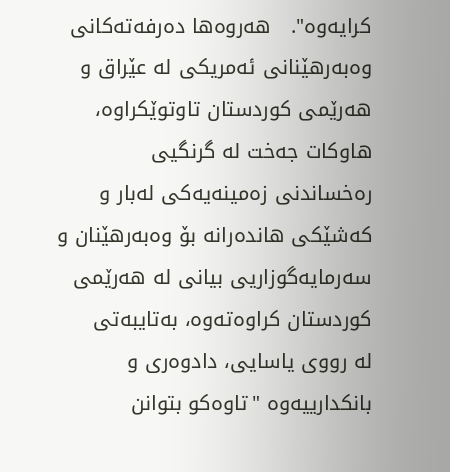کرایه‌وه‌".   هه‌روه‌ها ده‌رفه‌ته‌کانى وه‌به‌رهێنانى ئه‌مریکى له‌ عێراق و هه‌رێمى کوردستان تاوتوێکراوه‌، هاوکات جه‌خت له‌ گرنگیى ره‌خساندنى زه‌مینه‌یه‌کى له‌بار و که‌شێکى هانده‌رانه‌ بۆ وه‌به‌رهێنان و سه‌رمایه‌گوزاریى بیانى له‌ هه‌رێمى کوردستان کراوه‌ته‌وه‌،‌ به‌تایبه‌تى له‌ ‌رووى یاسایى، دادوه‌رى و بانکدارییه‌وه‌ "تاوه‌کو بتوانن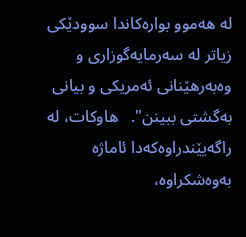له‌ هه‌موو بواره‌کاندا سوودێکى زیاتر له‌ سه‌رمایه‌گوزارى و وه‌به‌رهێنانى ئه‌مریکى و بیانى به‌گشتى ببینن".   هاوکات، له‌ راگه‌یێندراوه‌که‌دا ئاماژه‌ به‌وه‌شکراوه‌،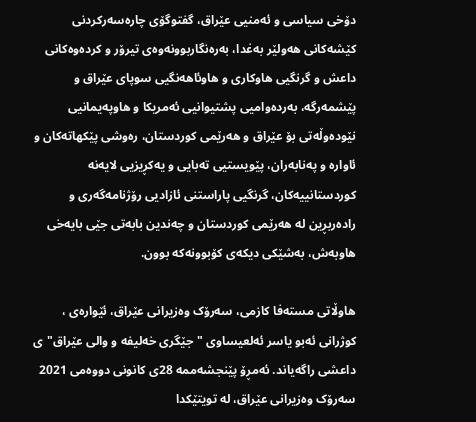دۆخى سیاسى و ئه‌منیى عێراق، گفتوگۆى چاره‌سه‌رکردنى کێشه‌کانى هه‌ولێر به‌غدا، به‌ره‌نگاربوونه‌وه‌ى تیرۆر و کرده‌وه‌کانى داعش و گرنگیى هاوکارى و هاوئاهه‌نگیى سوپاى عێراق و پێشمه‌رگه‌، به‌رده‌وامیى پشتیوانیى ئه‌مریکا و هاوپه‌یمانیى نێوده‌وڵه‌تى بۆ عێراق و هه‌رێمى کوردستان، ره‌وشى پێکهاته‌کان و ئاواره‌ و په‌نابه‌ران، پێویستیى ته‌بایى و یه‌کڕیزیى لایه‌نه‌ کوردستانییه‌کان، گرنگیى پاراستنى ئازادیى رۆژنامه‌گه‌رى و راده‌ربڕین له‌ هه‌رێمى کوردستان و چه‌ندین بابه‌تى جێى بایه‌خى هاوبه‌ش، به‌شێکى دیکه‌ى کۆبوونه‌که‌ بوون.

هاوڵاتى مسته‌فا کازمی، سه‌رۆک وه‌زیرانى عێراق، ئێواره‌ى ، کوژرانى ئه‌بو یاسر ئه‌لعیساوى "جێگرى خه‌لیفه‌ و والى عێراق"ى داعشى راگه‌یاند. ئه‌مڕۆ پێنجشه‌ممه‌ 28ى کانونى دووه‌مى 2021 سه‌رۆک وه‌زیرانى عێراق، له‌ تویتێکدا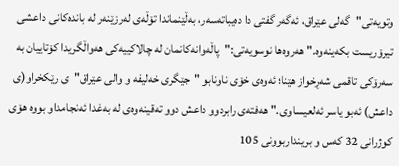وتویه‌تی"گه‌لى عێراق، ئه‌گه‌ر گفتى دا ده‌یباته‌سه‌ر، به‌ڵێنماندا تۆڵه‌ى له‌رزێنه‌ر له‌ بانده‌کانى داعشى تیرۆریست بکه‌ینه‌وه‌." هه‌روه‌ها نوسویه‌تى:"پاڵه‌وانه‌کانمان له‌ چالاکییه‌کى هه‌واڵگریدا کۆتاییان به‌ سه‌رۆکى تاقمى شه‌ڕخواز هێنا؛ ئه‌وه‌ى خۆى ناونابو "جێگرى خه‌لیفه‌ و والى عێراق"ى رێکخراو(ى داعش) ئه‌بو یاسر ئه‌لعیساوی." هه‌فته‌ى رابردوو داعش دوو ته‌قینه‌وه‌ى له‌ به‌غدا ئه‌نجامداو بووه‌ هۆى کوژرانى 32 که‌س و برینداربوونى 105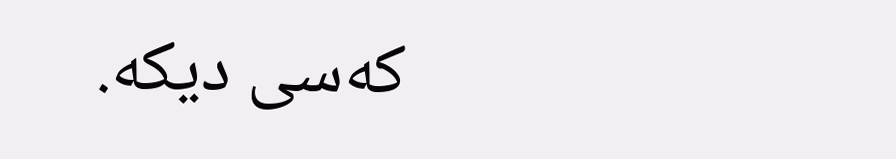که‌سى دیکه‌.